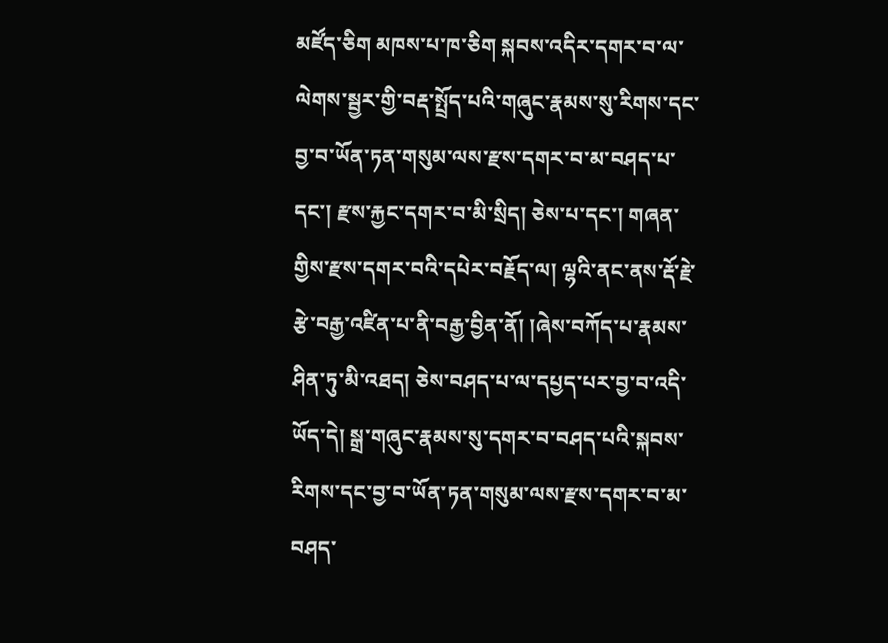མཛོད་ཅིག མཁས་པ་ཁ་ཅིག སྐབས་འདིར་དགར་བ་ལ་ལེགས་སྦྱར་གྱི་བརྡ་སྤྲོད་པའི་གཞུང་རྣམས་སུ་རིགས་དང་བྱ་བ་ཡོན་ཏན་གསུམ་ལས་རྫས་དགར་བ་མ་བཤད་པ་དང་། རྫས་རྐྱང་དགར་བ་མི་སྲིད། ཅེས་པ་དང་། གཞན་གྱིས་རྫས་དགར་བའི་དཔེར་བརྗོད་ལ། ལྷའི་ནང་ནས་རྡོ་རྗེ་རྩེ་བརྒྱ་འཛིན་པ་ནི་བརྒྱ་བྱིན་ནོ། །ཞེས་བཀོད་པ་རྣམས་ཤིན་ཏུ་མི་འཐད། ཅེས་བཤད་པ་ལ་དཔྱད་པར་བྱ་བ་འདི་ཡོད་དེ། སྒྲ་གཞུང་རྣམས་སུ་དགར་བ་བཤད་པའི་སྐབས་རིགས་དང་བྱ་བ་ཡོན་ཏན་གསུམ་ལས་རྫས་དགར་བ་མ་བཤད་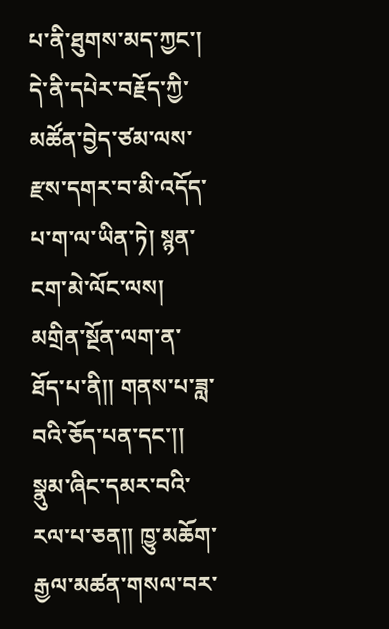པ་ནི་ཐུགས་མད་ཀྱང་། དེ་ནི་དཔེར་བརྗོད་ཀྱི་མཚོན་བྱེད་ཙམ་ལས་རྫས་དགར་བ་མི་འདོད་པ་ག་ལ་ཡིན་ཏེ། སྙན་ངག་མེ་ལོང་ལས། མགྲིན་སྔོན་ལག་ན་ཐོད་པ་ནི།། གནས་པ་ཟླ་བའི་ཅོད་པན་དང་།། སྣུམ་ཞིང་དམར་བའི་རལ་པ་ཅན།། ཁྱུ་མཆོག་རྒྱལ་མཚན་གསལ་བར་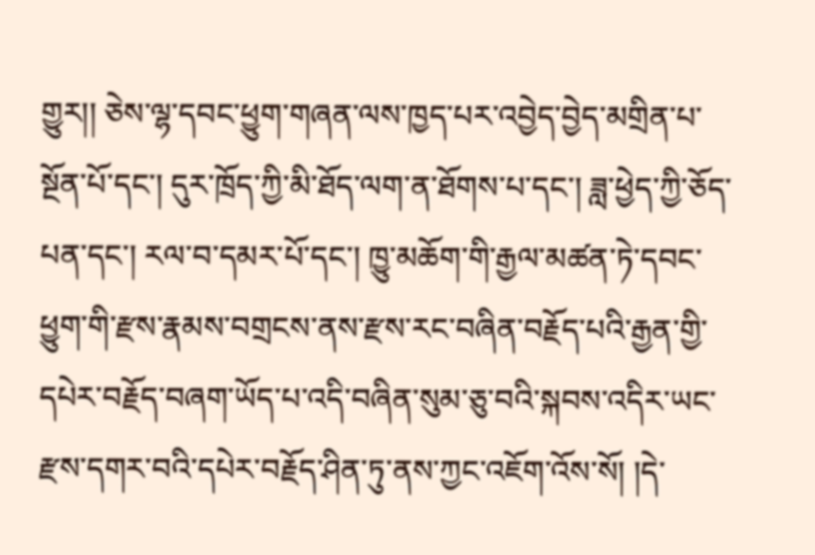གྱུར།། ཅེས་ལྷ་དབང་ཕྱུག་གཞན་ལས་ཁྱད་པར་འབྱེད་བྱེད་མགྲིན་པ་སྔོན་པོ་དང་། དུར་ཁྲོད་ཀྱི་མི་ཐོད་ལག་ན་ཐོགས་པ་དང་། ཟླ་ཕྱེད་ཀྱི་ཅོད་པན་དང་། རལ་བ་དམར་པོ་དང་། ཁྱུ་མཆོག་གི་རྒྱལ་མཚན་ཏེ་དབང་ཕྱུག་གི་རྫས་རྣམས་བགྲངས་ནས་རྫས་རང་བཞིན་བརྗོད་པའི་རྒྱན་གྱི་དཔེར་བརྗོད་བཞག་ཡོད་པ་འདི་བཞིན་སུམ་ཅུ་བའི་སྐབས་འདིར་ཡང་རྫས་དགར་བའི་དཔེར་བརྗོད་ཤིན་ཏུ་ནས་ཀྱང་འཇོག་འོས་སོ། །དེ་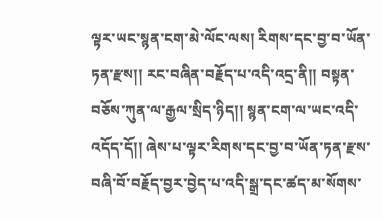ལྟར་ཡང་སྙན་ངག་མེ་ལོང་ལས། རིགས་དང་བྱ་བ་ཡོན་ཏན་རྫས།། རང་བཞིན་བརྗོད་པ་འདི་འདྲ་ནི།། བསྟན་བཅོས་ཀུན་ལ་རྒྱལ་སྲིད་ཉིད།། སྙན་ངག་ལ་ཡང་འདི་འདོད་དོ།། ཞེས་པ་ལྟར་རིགས་དང་བྱ་བ་ཡོན་ཏན་རྫས་བཞི་བོ་བརྗོད་བྱར་བྱེད་པ་འདི་སྒྲ་དང་ཚད་མ་སོགས་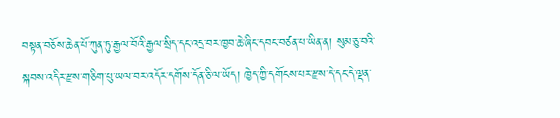བསྟན་བཅོས་ཆེན་པོ་ཀུན་ཏུ་རྒྱལ་བོའི་རྒྱལ་སྲིད་དང་འདྲ་བར་ཁྱབ་ཆེ་ཞིང་དབང་བཙན་པ་ཡིན་ན། སུམ་ཅུ་བའི་སྐབས་འདིར་རྫས་གཅིག་པུ་ཡལ་བར་འདོར་དགོས་དོན་ཅི་ལ་ཡོད། ཁྱེད་ཀྱི་དགོངས་པར་རྫས་དེ་དང་དེ་ལྡན་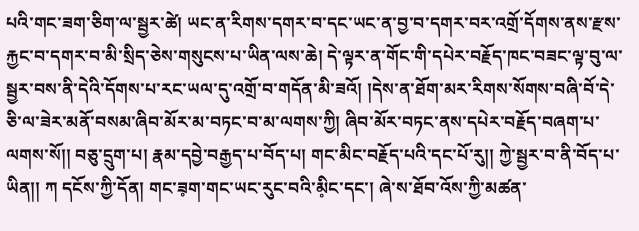པའི་གང་ཟག་ཅིག་ལ་སྦྱར་ཚེ། ཡང་ན་རིགས་དགར་བ་དང་ཡང་ན་བྱ་བ་དགར་བར་འགྲོ་དོགས་ནས་རྫས་རྐྱང་བ་དགར་བ་མི་སྲིད་ཅེས་གསུངས་པ་ཡིན་ལས་ཆེ། དེ་ལྟར་ན་གོང་གི་དཔེར་བརྗོད་ཁང་བཟང་ལྟ་བུ་ལ་སྦྱར་བས་ནི་དེའི་དོགས་པ་རང་ཡལ་དུ་འགྲོ་བ་གདོན་མི་ཟའོ། །དེས་ན་ཐོག་མར་རིགས་སོགས་བཞི་བོ་དེ་ཅི་ལ་ཟེར་མནོ་བསམ་ཞིབ་མོར་མ་བཏང་བ་མ་ལགས་ཀྱི། ཞིབ་མོར་བཏང་ནས་དཔེར་བརྗོད་བཞག་པ་ལགས་སོ།། བཅུ་དྲུག་པ། རྣམ་དབྱེ་བརྒྱད་པ་བོད་པ། གང་མིང་བརྗོད་པའི་དང་པོ་རུ།། ཀྱེ་སྦྱར་བ་ནི་བོད་པ་ཡིན།། ཀ དངོས་ཀྱི་དོན། གང་ཟ༷ག་གང་ཡང་རུང་བའི་མི༷ང་དང་། ཞེ་ས་ཐོབ་འོས་ཀྱི་མཚན་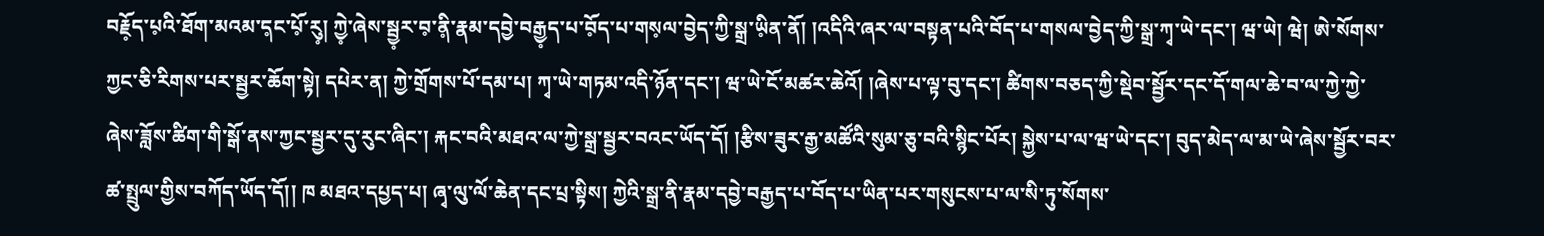བརྗོ༷ད་པ༷འི་ཐོག་མའམ་ད༷ང་པོ༷་རུ༷། ཀྱེ༷་ཞེས་སྦྱ༷ར་བ༷་ནི༷་རྣམ་དབྱེ་བརྒྱ༷ད་པ་བོ༷ད་པ་གས༷ལ་བྱེད་ཀྱི་སྒྲ་ཡི༷ན་ནོ། །འདིའི་ཞར་ལ་བསྟན་པའི་བོད་པ་གསལ་བྱེད་ཀྱི་སྒྲ་ཀྭ་ཡེ་དང་། ཝ་ཡེ། ཝེ། ཨེ་སོགས་ཀྱང་ཅི་རིགས་པར་སྦྱར་ཆོག་སྟེ། དཔེར་ན། ཀྱེ་གྲོགས་པོ་དམ་པ། ཀྭ་ཡེ་གཏམ་འདི་ཉོན་དང་། ཝ་ཡེ་ངོ་མཚར་ཆེའོ། །ཞེས་པ་ལྟ་བུ་དང་། ཚིགས་བཅད་ཀྱི་སྡེབ་སྦྱོར་དང་དོ་གལ་ཆེ་བ་ལ་ཀྱེ་ཀྱེ་ཞེས་ཟློས་ཚིག་གི་སྒོ་ནས་ཀྱང་སྦྱར་དུ་རུང་ཞིང་། རྐང་བའི་མཐའ་ལ་ཀྱེ་སྒྲ་སྦྱར་བའང་ཡོད་དོ། །རྩིས་ཟུར་རྒྱ་མཚོའི་སུམ་ཅུ་བའི་སྙིང་པོར། སྐྱེས་པ་ལ་ཝ་ཡེ་དང་། བུད་མེད་ལ་མ་ཡེ་ཞེས་སྦྱོར་བར་ཚ་སྤྲུལ་གྱིས་བཀོད་ཡོད་དོ།། ཁ མཐའ་དཔྱད་པ། ཞྭ་ལུ་ལོ་ཆེན་དང་པྲ་སྟིས། ཀྱེའི་སྒྲ་ནི་རྣམ་དབྱེ་བརྒྱད་པ་བོད་པ་ཡིན་པར་གསུངས་པ་ལ་སི་ཏུ་སོགས་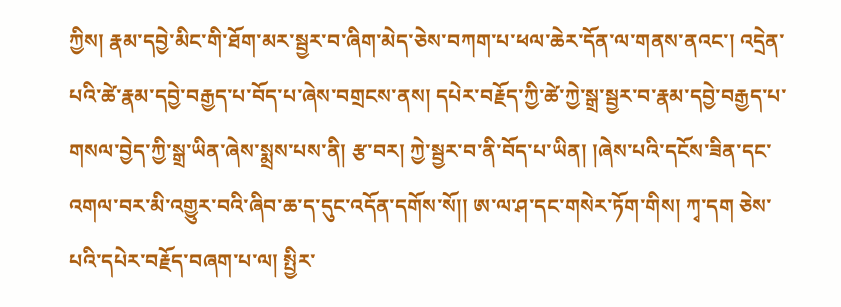ཀྱིས། རྣམ་དབྱེ་མིང་གི་ཐོག་མར་སྦྱར་བ་ཞིག་མེད་ཅེས་བཀག་པ་ཕལ་ཆེར་དོན་ལ་གནས་ནའང་། འདྲེན་པའི་ཚེ་རྣམ་དབྱེ་བརྒྱད་པ་བོད་པ་ཞེས་བགྲངས་ནས། དཔེར་བརྗོད་ཀྱི་ཚེ་ཀྱེ་སྒྲ་སྦྱར་བ་རྣམ་དབྱེ་བརྒྱད་པ་གསལ་བྱེད་ཀྱི་སྒྲ་ཡིན་ཞེས་སྨྲས་པས་ནི། རྩ་བར། ཀྱེ་སྦྱར་བ་ནི་བོད་པ་ཡིན། །ཞེས་པའི་དངོས་ཟིན་དང་འགལ་བར་མི་འགྱུར་བའི་ཞིབ་ཆ་ད་དུང་འདོན་དགོས་སོ།། ཨ་ལ་ཤ་དང་གསེར་ཏོག་གིས། ཀྭ་དག ཅེས་པའི་དཔེར་བརྗོད་བཞག་པ་ལ། སྤྱིར་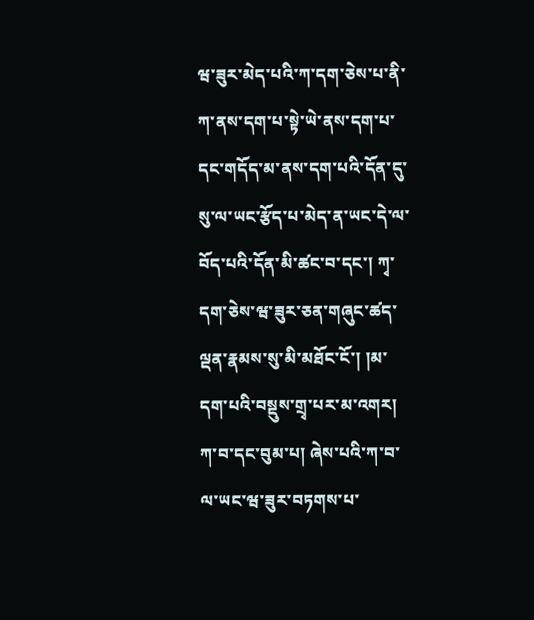ཝ་ཟུར་མེད་པའི་ཀ་དག་ཅེས་པ་ནི་ཀ་ནས་དག་པ་སྟེ་ཡེ་ནས་དག་པ་དང་གདོད་མ་ནས་དག་པའི་དོན་དུ་སུ་ལ་ཡང་རྩོད་པ་མེད་ན་ཡང་དེ་ལ་བོད་པའི་དོན་མི་ཚང་བ་དང་། ཀྭ་དག་ཅེས་ཝ་ཟུར་ཅན་གཞུང་ཚད་ལྡན་རྣམས་སུ་མི་མཐོང་ངོ་། །མ་དག་པའི་བསྡུས་གྲྭ་པར་མ་འགར། ཀ་བ་དང་བུམ་པ། ཞེས་པའི་ཀ་བ་ལ་ཡང་ཝ་ཟུར་བཏགས་པ་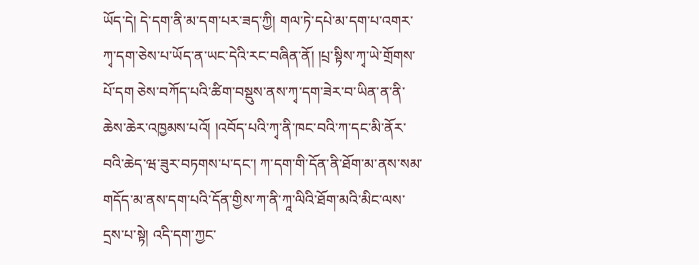ཡོད་དེ། དེ་དག་ནི་མ་དག་པར་ཟད་ཀྱི། གལ་ཏེ་དཔེ་མ་དག་པ་འགར་ཀྭ་དག་ཅེས་པ་ཡོད་ན་ཡང་དེའི་རང་བཞིན་ནོ། །པྲ་སྟིས་ཀྭ་ཡེ་གྲོགས་པོ་དག ཅེས་བཀོད་པའི་ཚིག་བསྡུས་ནས་ཀྭ་དག་ཟེར་བ་ཡིན་ན་ནི་ཆེས་ཆེར་འཁྱམས་པའོ། །འབོད་པའི་ཀྭ་ནི་ཁང་བའི་ཀ་དང་མི་ནོར་བའི་ཆེད་ཝ་ཟུར་བཏགས་པ་དང་། ཀ་དག་གི་དོན་ནི་ཐོག་མ་ནས་སམ་གདོད་མ་ནས་དག་པའི་དོན་གྱིས་ཀ་ནི་ཀཱ་ལིའི་ཐོག་མའི་མིང་ལས་དྲས་པ་སྟེ། འདི་དག་ཀྱང་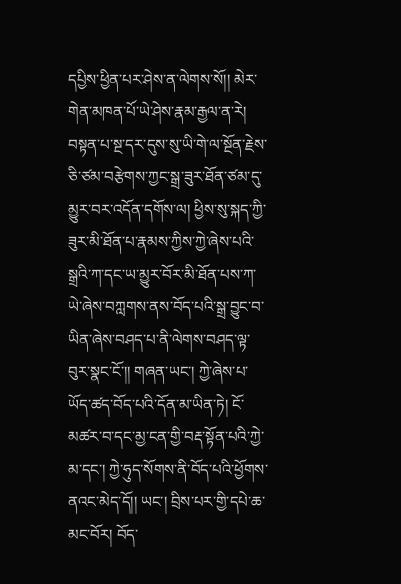དཔྱིས་ཕྱིན་པར་ཤེས་ན་ལེགས་སོ།། མེར་གེན་མཁན་པོ་ཡེ་ཤེས་རྣམ་རྒྱལ་ན་རེ། བསྟན་པ་སྔ་དར་དུས་སུ་ཡི་གེ་ལ་སྔོན་རྗེས་ཅི་ཙམ་བརྩེགས་ཀྱང་སྒྲ་ཟུར་ཐོན་ཙམ་དུ་མྱུར་བར་འདོན་དགོས་ལ། ཕྱིས་སུ་སྐད་ཀྱི་ཟུར་མི་ཐོན་པ་རྣམས་ཀྱིས་ཀྱེ་ཞེས་པའི་སྒྲའི་ཀ་དང་ཡ་མྱུར་བོར་མི་ཐོན་པས་ཀ་ཡེ་ཞེས་བཀླགས་ནས་བོད་པའི་སྒྲ་བྱུང་བ་ཡིན་ཞེས་བཤད་པ་ནི་ལེགས་བཤད་ལྟ་བུར་སྣང་ངོ་།། གཞན་ཡང་། ཀྱེ་ཞེས་པ་ཡོད་ཚད་བོད་པའི་དོན་མ་ཡིན་ཏེ། ངོ་མཚར་བ་དང་མྱ་ངན་གྱི་བརྡ་སྟོན་པའི་ཀྱེ་མ་དང་། ཀྱེ་ཧུད་སོགས་ནི་བོད་པའི་ཕྱོགས་ནའང་མེད་དོ།། ཡང་། བྲིས་པར་གྱི་དཔེ་ཆ་མང་བོར། བོད་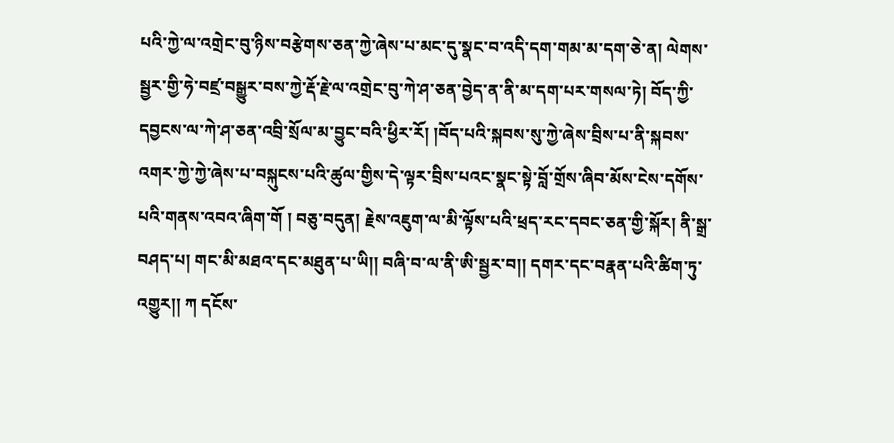པའི་ཀྱེ་ལ་འགྲེང་བུ་ཉིས་བརྩེགས་ཅན་ཀྱེ་ཞེས་པ་མང་དུ་སྣང་བ་འདི་དག་གམ་མ་དག་ཅེ་ན། ལེགས་སྦྱར་གྱི་ཧེ་བཛྲ་བསྒྱུར་བས་ཀྱེ་རྡོ་རྗེ་ལ་འགྲེང་བུ་ཀེ་ཤ་ཅན་བྱེད་ན་ནི་མ་དག་པར་གསལ་ཏེ། བོད་ཀྱི་དབྱངས་ལ་ཀེ་ཤ་ཅན་འབྲི་སྲོལ་མ་བྱུང་བའི་ཕྱིར་རོ། །བོད་པའི་སྐབས་སུ་ཀྱེ་ཞེས་བྲིས་པ་ནི་སྐབས་འགར་ཀྱེ་ཀྱེ་ཞེས་པ་བསྐུངས་པའི་ཚུལ་གྱིས་དེ་ལྟར་བྲིས་པའང་སྣང་སྟེ་བློ་གྲོས་ཞིབ་མོས་ངེས་དགོས་པའི་གནས་འབའ་ཞིག་གོ ། བཅུ་བདུན། རྗེས་འཇུག་ལ་མི་ལྟོས་པའི་ཕྲད་རང་དབང་ཅན་གྱི་སྐོར། ནི་སྒྲ་བཤད་པ། གང་མི་མཐའ་དང་མཐུན་པ་ཡི།། བཞི་བ་ལ་ནི་ཨི་སྦྱར་བ།། དགར་དང་བརྣན་པའི་ཚིག་ཏུ་འགྱུར།། ཀ དངོས་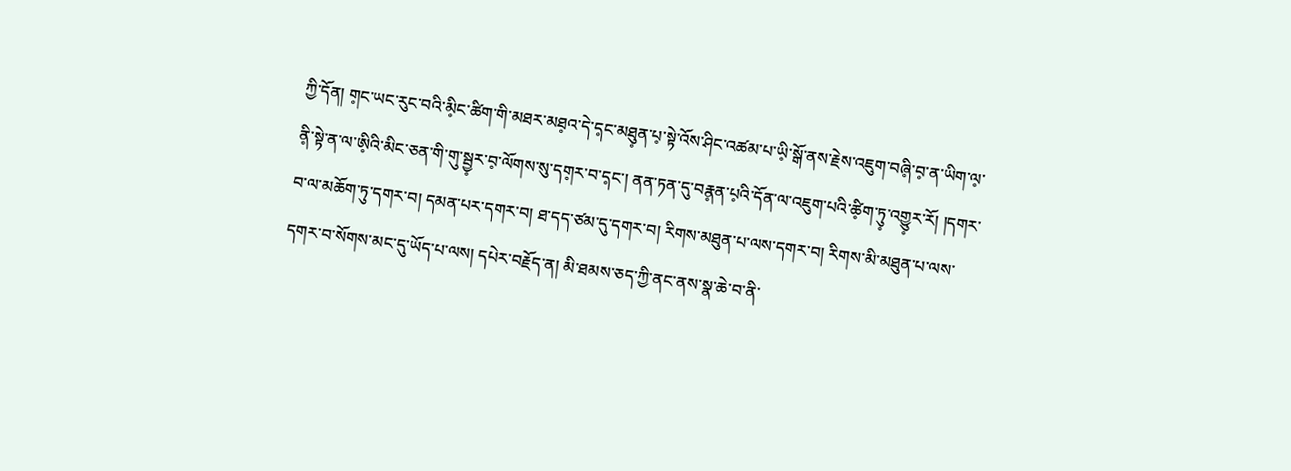ཀྱི་དོན། ག༷ང་ཡང་རུང་བའི་མི༷ང་ཚིག་གི་མཐར་མཐ༷འ་དེ་ད༷ང་མཐུ༷ན་པ༷་སྟེ་འོས་ཤིང་འཚམ་པ་ཡི༷་སྒོ་ནས་རྗེས་འཇུག་བཞི༷་བ༷་ན་ཡིག་ལ༷་ནི༷་སྟེ་ན་ལ་ཨི༷འི་མིང་ཅན་གི་གུ་སྦྱ༷ར་བ༷་ལོགས་སུ་དག༷ར་བ་ད༷ང་། ནན་ཏན་དུ་བརྣ༷ན་པ༷འི་དོན་ལ་འཇུག་པའི་ཚི༷ག་ཏུ༷་འགྱུ༷ར་རོ། །དགར་བ་ལ་མཆོག་ཏུ་དགར་བ། དམན་པར་དགར་བ། ཐ་དད་ཙམ་དུ་དགར་བ། རིགས་མཐུན་པ་ལས་དགར་བ། རིགས་མི་མཐུན་པ་ལས་དགར་བ་སོགས་མང་དུ་ཡོད་པ་ལས། དཔེར་བརྗོད་ན། མི་ཐམས་ཅད་ཀྱི་ནང་ནས་སྣ་ཆེ་བ་ནི་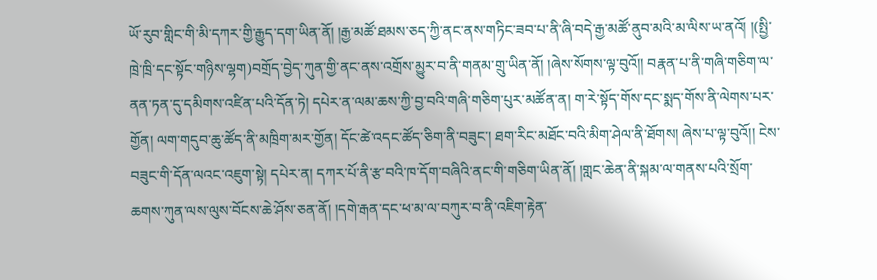ཡོ་རུབ་གླིང་གི་མི་དཀར་གྱི་རྒྱུད་དག་ཡིན་ནོ། །རྒྱ་མཚོ་ཐམས་ཅད་ཀྱི་ནང་ནས་གཏིང་ཟབ་པ་ནི་ཞི་བདེ་རྒྱ་མཚོ་ནུབ་མའི་མ་ལིས་ཡ་ནའོ། །(སྤྱི་ཁྲེ་ཁྲི་དང་སྟོང་གཉིས་ལྷག)བགྲོད་བྱེད་ཀུན་གྱི་ནང་ནས་འགྲོས་མྱུར་བ་ནི་གནམ་གྲུ་ཡིན་ནོ། །ཞེས་སོགས་ལྟ་བུའོ།། བརྣན་པ་ནི་གཞི་གཅིག་ལ་ནན་ཏན་དུ་དམིགས་འཛིན་པའི་དོན་ཏེ། དཔེར་ན་ལམ་ཆས་ཀྱི་བྱ་བའི་གཞི་གཅིག་པུར་མཚོན་ན། ག་རེ་སྟོད་གོས་དང་སྨད་གོས་ནི་ལེགས་པར་གྱོན། ལག་གདུབ་ཆུ་ཚོད་ནི་མཁྲིག་མར་གྱོན། དོང་ཚེ་འདང་ཚོད་ཅིག་ནི་བཟུང་། ཐག་རིང་མཐོང་བའི་མིག་ཤེལ་ནི་ཐོགས། ཞེས་པ་ལྟ་བུའོ།། ངེས་བཟུང་གི་དོན་ལའང་འཇུག་སྟེ། དཔེར་ན། དཀར་པོ་ནི་རྩ་བའི་ཁ་དོག་བཞིའི་ནང་གི་གཅིག་ཡིན་ནོ། །གླང་ཆེན་ནི་སྐམ་ལ་གནས་པའི་སྲོག་ཆགས་ཀུན་ལས་ལུས་བོངས་ཆེ་ཤོས་ཅན་ནོ། །དགེ་རྒན་དང་ཕ་མ་ལ་བཀུར་བ་ནི་འཇིག་རྟེན་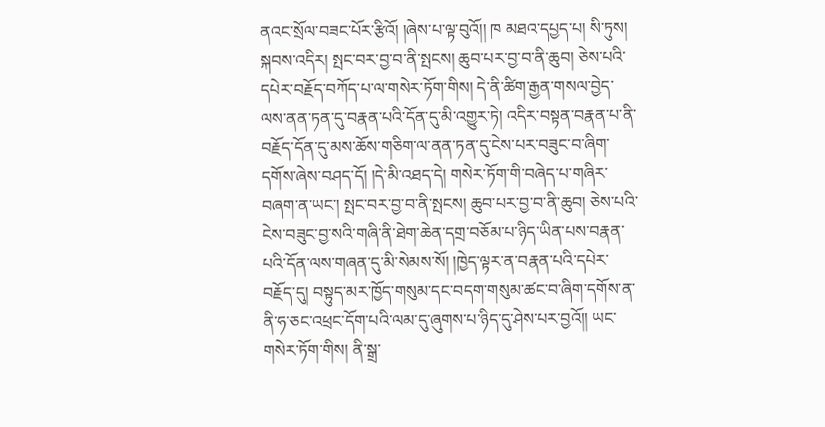ནའང་སྲོལ་བཟང་པོར་རྩིའོ། །ཞེས་པ་ལྟ་བུའོ།། ཁ མཐའ་དཔྱད་པ། སི་ཏུས། སྐབས་འདིར། སྤང་བར་བྱ་བ་ནི་སྤངས། ཆུབ་པར་བྱ་བ་ནི་ཆུབ། ཅེས་པའི་དཔེར་བརྗོད་བཀོད་པ་ལ་གསེར་ཏོག་གིས། དེ་ནི་ཚིག་རྒྱན་གསལ་བྱེད་ལས་ནན་ཏན་དུ་བརྣན་པའི་དོན་དུ་མི་འགྱུར་ཏེ། འདིར་བསྟན་བརྣན་པ་ནི་བརྗོད་དོན་དུ་མས་ཆོས་གཅིག་ལ་ནན་ཏན་དུ་ངེས་པར་བཟུང་བ་ཞིག་དགོས་ཞེས་བཤད་དོ། །དེ་མི་འཐད་དེ། གསེར་ཏོག་གི་བཞེད་པ་གཞིར་བཞག་ན་ཡང་། སྤང་བར་བྱ་བ་ནི་སྤངས། ཆུབ་པར་བྱ་བ་ནི་ཆུབ། ཅེས་པའི་ངེས་བཟུང་བྱ་སའི་གཞི་ནི་ཐེག་ཆེན་དགྲ་བཅོམ་པ་ཉིད་ཡིན་པས་བརྣན་པའི་དོན་ལས་གཞན་དུ་མི་སེམས་སོ། །ཁྱེད་ལྟར་ན་བརྣན་པའི་དཔེར་བརྗོད་དུ། བསྟུད་མར་ཁྱོད་གསུམ་དང་བདག་གསུམ་ཚང་བ་ཞིག་དགོས་ན་ནི་ཧ་ཅང་འཕྲང་དོག་པའི་ལམ་དུ་ཞུགས་པ་ཉིད་དུ་ཤེས་པར་བྱའོ།། ཡང་གསེར་ཏོག་གིས། ནི་སྒྲ་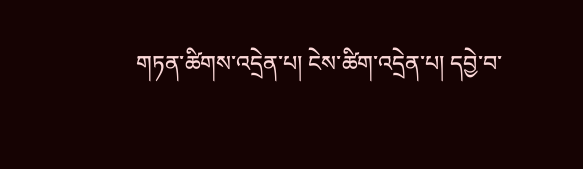གཏན་ཚིགས་འདྲེན་པ། ངེས་ཚིག་འདྲེན་པ། དབྱེ་བ་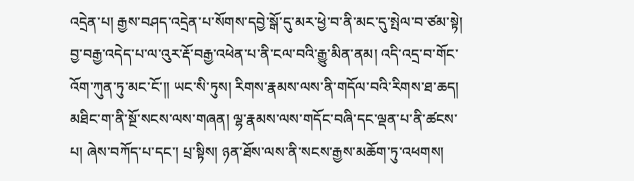འདྲེན་པ། རྒྱས་བཤད་འདྲེན་པ་སོགས་དབྱེ་སྒོ་དུ་མར་ཕྱེ་བ་ནི་མང་དུ་སྤེལ་བ་ཙམ་སྟེ། བྱ་བརྒྱ་འདེད་པ་ལ་འུར་རྡོ་བརྒྱ་འཕེན་པ་ནི་ངལ་བའི་རྒྱུ་མིན་ནམ། འདི་འདྲ་བ་གོང་འོག་ཀུན་ཏུ་མང་ངོ་།། ཡང་སི་ཏུས། རིགས་རྣམས་ལས་ནི་གདོལ་བའི་རིགས་ཐ་ཆད། མཐིང་ག་ནི་སྔོ་སངས་ལས་གཞན། ལྷ་རྣམས་ལས་གདོང་བཞི་དང་ལྡན་པ་ནི་ཚངས་པ། ཞེས་བཀོད་པ་དང་། པྲ་སྟིས། ཉན་ཐོས་ལས་ནི་སངས་རྒྱས་མཆོག་ཏུ་འཕགས།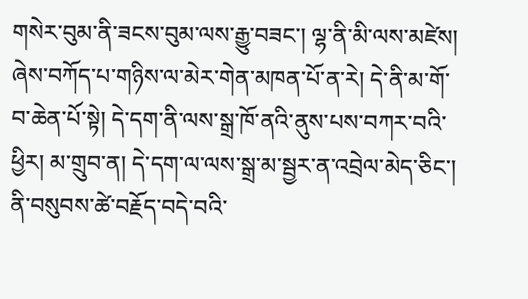གསེར་བུམ་ནི་ཟངས་བུམ་ལས་རྒྱུ་བཟང་། ལྷ་ནི་མི་ལས་མཛེས། ཞེས་བཀོད་པ་གཉིས་ལ་མེར་གེན་མཁན་པོ་ན་རེ། དེ་ནི་མ་གོ་བ་ཆེན་པོ་སྟེ། དེ་དག་ནི་ལས་སྒྲ་ཁོ་ནའི་ནུས་པས་བཀར་བའི་ཕྱིར། མ་གྲུབ་ན། དེ་དག་ལ་ལས་སྒྲ་མ་སྦྱར་ན་འབྲེལ་མེད་ཅིང་། ནི་བསུབས་ཚེ་བརྗོད་བདེ་བའི་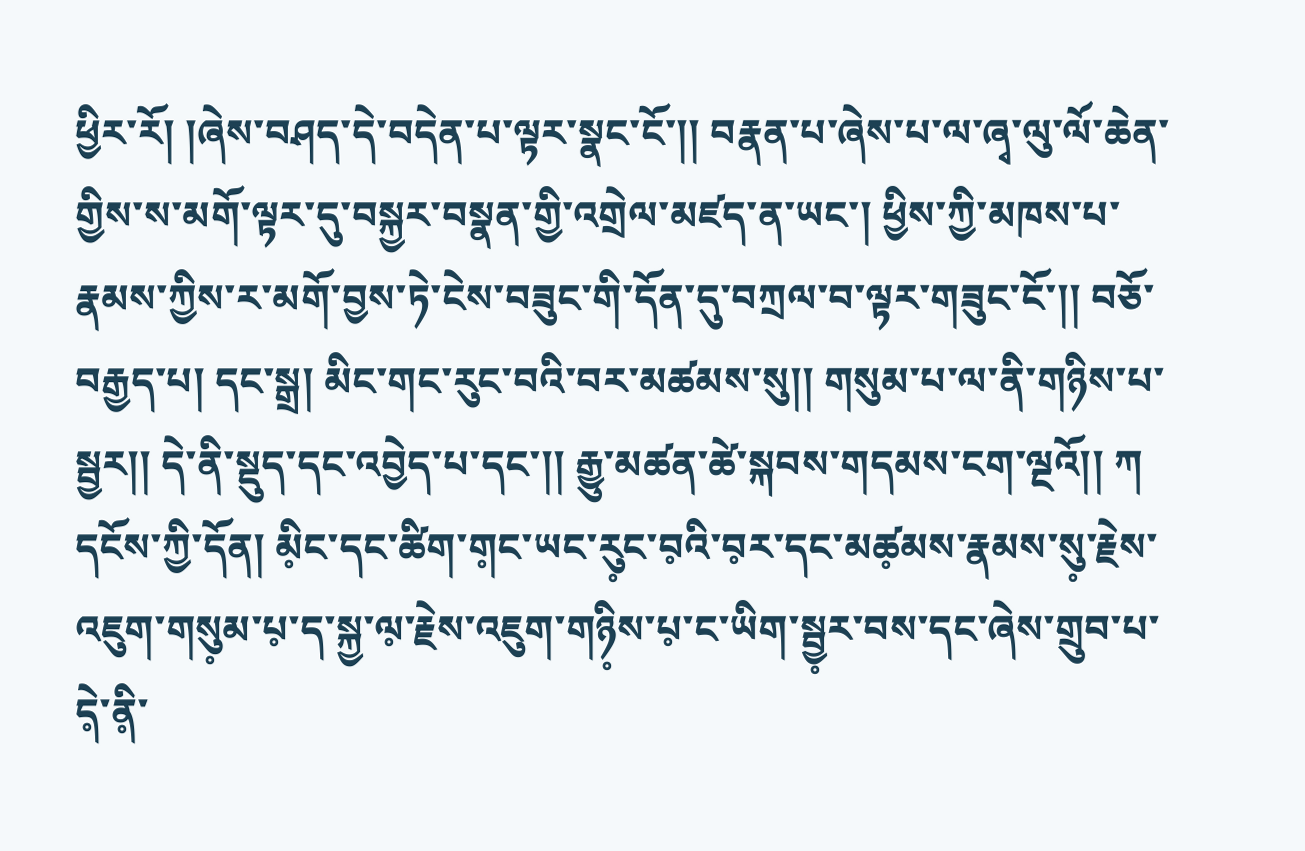ཕྱིར་རོ། །ཞེས་བཤད་དེ་བདེན་པ་ལྟར་སྣང་ངོ་།། བརྣན་པ་ཞེས་པ་ལ་ཞྭ་ལུ་ལོ་ཆེན་གྱིས་ས་མགོ་ལྟར་དུ་བསྐྱར་བསྣན་གྱི་འགྲེལ་མཛད་ན་ཡང་། ཕྱིས་ཀྱི་མཁས་པ་རྣམས་ཀྱིས་ར་མགོ་བྱས་ཏེ་ངེས་བཟུང་གི་དོན་དུ་བཀྲལ་བ་ལྟར་གཟུང་ངོ་།། བཅོ་བརྒྱད་པ། དང་སྒྲ། མིང་གང་རུང་བའི་བར་མཚམས་སུ།། གསུམ་པ་ལ་ནི་གཉིས་པ་སྦྱར།། དེ་ནི་སྡུད་དང་འབྱེད་པ་དང་།། རྒྱུ་མཚན་ཚེ་སྐབས་གདམས་ངག་ལྔའོ།། ཀ དངོས་ཀྱི་དོན། མི༷ང་དང་ཚིག་ག༷ང་ཡང་རུ༷ང་བ༷འི་བ༷ར་དང་མཚ༷མས་རྣམས་སུ༷་རྗེས་འཇུག་གསུ༷མ་པ༷་ད་སྐྱ་ལ༷་རྗེས་འཇུག་གཉི༷ས་པ༷་ང་ཡིག་སྦྱ༷ར་བས་དང་ཞེས་གྲུབ་པ་དེ༷་ནི༷་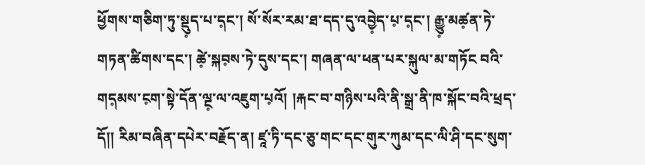ཕྱོགས་གཅིག་ཏུ་སྡུ༷ད་པ་ད༷ང་། སོ་སོར་རམ་ཐ་དད་དུ་འབྱེ༷ད་པ༷་ད༷ང་། རྒྱུ༷་མཚ༷ན་ཏེ་གཏན་ཚིགས་དང་། ཚེ༷་སྐབ༷ས་ཏེ་དུས་དང་། གཞན་ལ་ཕན་པར་སྐུལ་མ་གཏོང བའི་གད༷མས་ང༷ག་སྟེ་དོན་ལྔ༷་ལ་འཇུག་པ༷འོ། །རྐང་བ་གཉིས་པའི་ནི་སྒྲ་ནི་ཁ་སྐོང་བའི་ཕྲད་དོ།། རིམ་བཞིན་དཔེར་བརྗོད་ན། ཛཱ་ཏི་དང་ཅུ་གང་དང་གུར་ཀུམ་དང་ལི་ཤི་དང་སུག་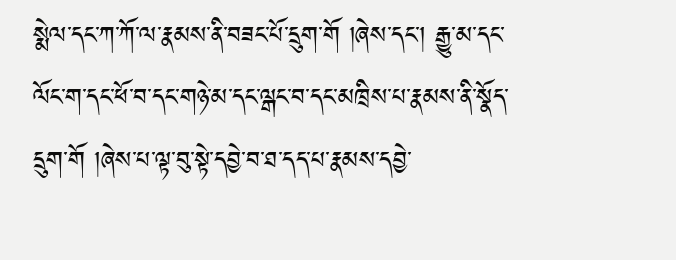སྨེལ་དང་ཀ་ཀོ་ལ་རྣམས་ནི་བཟང་པོ་དྲུག་གོ །ཞེས་དང་། རྒྱུ་མ་དང་ལོང་ག་དང་ཕོ་བ་དང་གཉེ་མ་དང་ལྒང་བ་དང་མཁྲིས་པ་རྣམས་ནི་སྣོད་དྲུག་གོ །ཞེས་པ་ལྟ་བུ་སྟེ་དབྱེ་བ་ཐ་དད་པ་རྣམས་དབྱེ་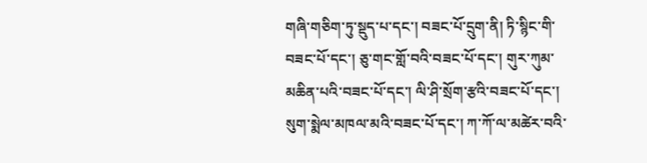གཞི་གཅིག་ཏུ་སྡུད་པ་དང་། བཟང་པོ་དྲུག་ནི། ཏི་སྙིང་གི་བཟང་པོ་དང་། ཅུ་གང་གློ་བའི་བཟང་པོ་དང་། གུར་ཀུམ་མཆིན་པའི་བཟང་པོ་དང་། ལི་ཤི་སྲོག་རྩའི་བཟང་པོ་དང་། སུག་སྨེལ་མཁལ་མའི་བཟང་པོ་དང་། ཀ་ཀོ་ལ་མཚེར་བའི་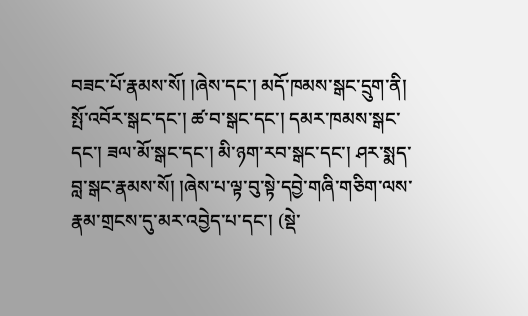བཟང་པོ་རྣམས་སོ། །ཞེས་དང་། མདོ་ཁམས་སྒང་དྲུག་ནི། སྤོ་འབོར་སྒང་དང་། ཚ་བ་སྒང་དང་། དམར་ཁམས་སྒང་དང་། ཟལ་མོ་སྒང་དང་། མི་ཉག་རབ་སྒང་དང་། ཤར་སྨད་བླ་སྒང་རྣམས་སོ། །ཞེས་པ་ལྟ་བུ་སྟེ་དབྱེ་གཞི་གཅིག་ལས་རྣམ་གྲངས་དུ་མར་འབྱེད་པ་དང་། (སྡེ་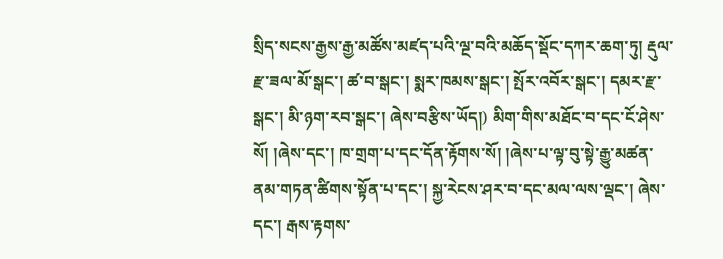སྲིད་སངས་རྒྱས་རྒྱ་མཚོས་མཛད་པའི་ལྔ་བའི་མཆོད་སྡོང་དཀར་ཆག་ཏུ། རྡུལ་རྫ་ཟལ་མོ་སྒང་། ཚ་བ་སྒང་། སྨར་ཁམས་སྒང་། སྤོར་འབོར་སྒང་། དམར་རྫ་སྒང་། མི་ཉག་རབ་སྒང་། ཞེས་བརྩིས་ཡོད།) མིག་གིས་མཐོང་བ་དང་ངོ་ཤེས་སོ། །ཞེས་དང་། ཁ་གྲག་པ་དང་དོན་རྟོགས་སོ། །ཞེས་པ་ལྟ་བུ་སྟེ་རྒྱུ་མཚན་ནམ་གཏན་ཚིགས་སྟོན་པ་དང་། སྐྱ་རེངས་ཤར་བ་དང་མལ་ལས་ལྡང་། ཞེས་དང་། རྒས་རྟགས་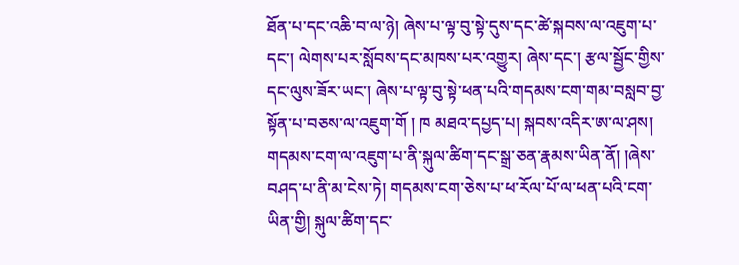ཐོན་པ་དང་འཆི་བ་ལ་ཉེ། ཞེས་པ་ལྟ་བུ་སྟེ་དུས་དང་ཚེ་སྐབས་ལ་འཇུག་པ་དང་། ལེགས་པར་སློབས་དང་མཁས་པར་འགྱུར། ཞེས་དང་། རྩལ་སྦྱོང་གྱིས་དང་ལུས་ཟོར་ཡང་། ཞེས་པ་ལྟ་བུ་སྟེ་ཕན་པའི་གདམས་ངག་གམ་བསླབ་བྱ་སྟོན་པ་བཅས་ལ་འཇུག་གོ ། ཁ མཐའ་དཔྱད་པ། སྐབས་འདིར་ཨ་ལ་ཤས། གདམས་ངག་ལ་འཇུག་པ་ནི་སྐུལ་ཚིག་དང་སྒྲ་ཅན་རྣམས་ཡིན་ནོ། །ཞེས་བཤད་པ་ནི་མ་ངེས་ཏེ། གདམས་ངག་ཅེས་པ་ཕ་རོལ་པོ་ལ་ཕན་པའི་ངག་ཡིན་གྱི། སྐུལ་ཚིག་དང་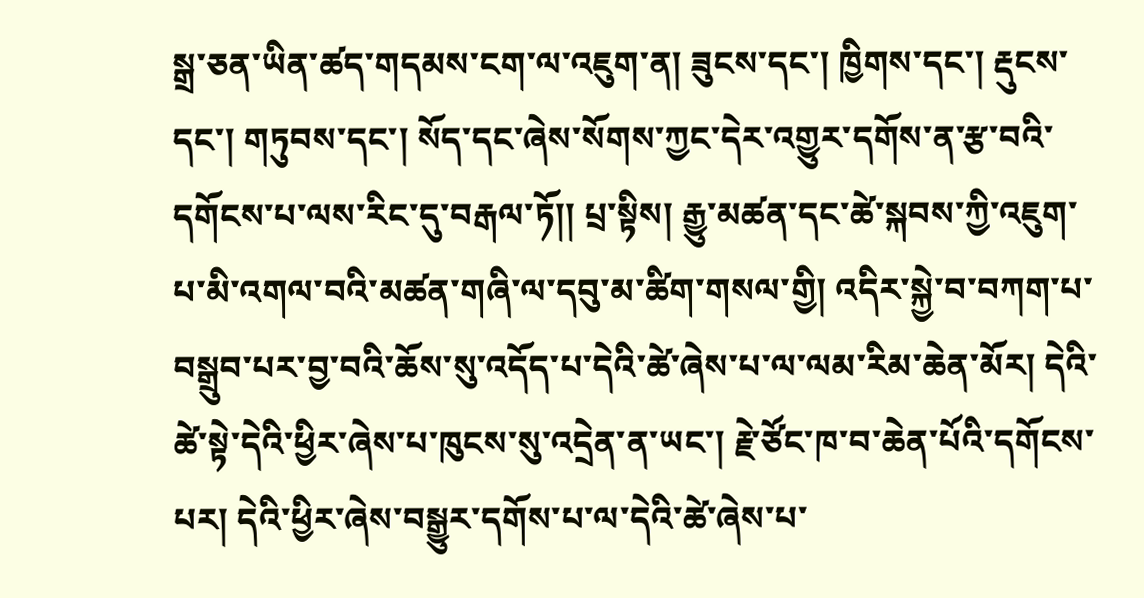སྒྲ་ཅན་ཡིན་ཚད་གདམས་ངག་ལ་འཇུག་ན། ཟུངས་དང་། ཁྱིགས་དང་། རྡུངས་དང་། གཏུབས་དང་། སོད་དང་ཞེས་སོགས་ཀྱང་དེར་འགྱུར་དགོས་ན་རྩ་བའི་དགོངས་པ་ལས་རིང་དུ་བརྒལ་ཏོ།། པྲ་སྟིས། རྒྱུ་མཚན་དང་ཚེ་སྐབས་ཀྱི་འཇུག་པ་མི་འགལ་བའི་མཚན་གཞི་ལ་དབུ་མ་ཚིག་གསལ་གྱི། འདིར་སྐྱེ་བ་བཀག་པ་བསྒྲུབ་པར་བྱ་བའི་ཆོས་སུ་འདོད་པ་དེའི་ཚེ་ཞེས་པ་ལ་ལམ་རིམ་ཆེན་མོར། དེའི་ཚེ་སྟེ་དེའི་ཕྱིར་ཞེས་པ་ཁུངས་སུ་འདྲེན་ན་ཡང་། རྗེ་ཙོང་ཁ་བ་ཆེན་པོའི་དགོངས་པར། དེའི་ཕྱིར་ཞེས་བསྒྱུར་དགོས་པ་ལ་དེའི་ཚེ་ཞེས་པ་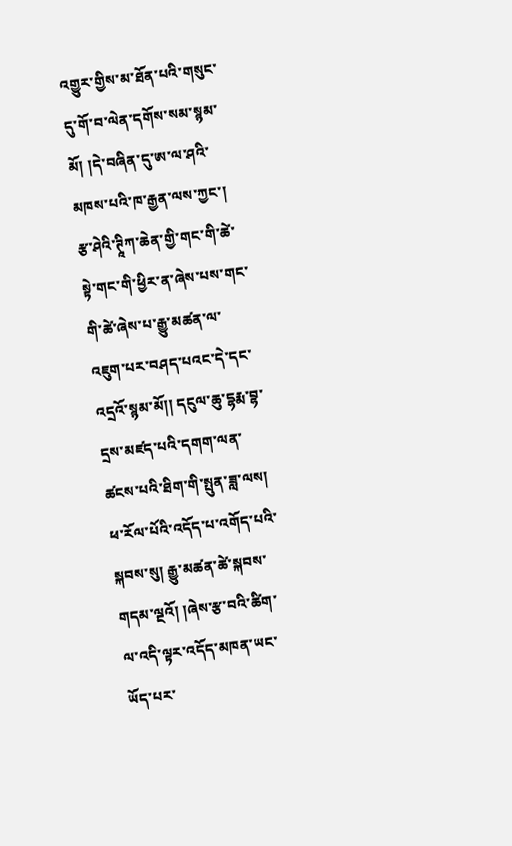འགྱུར་གྱིས་མ་ཐོན་པའི་གསུང་དུ་གོ་བ་ལེན་དགོས་སམ་སྙམ་མོ། །དེ་བཞིན་དུ་ཨ་ལ་ཤའི་མཁས་པའི་ཁ་རྒྱན་ལས་ཀྱང་། རྩ་ཤེའི་ཊཱིཀ་ཆེན་གྱི་གང་གི་ཚེ་སྟེ་གང་གི་ཕྱིར་ན་ཞེས་པས་གང་གི་ཚེ་ཞེས་པ་རྒྱུ་མཚན་ལ་འཇུག་པར་བཤད་པའང་དེ་དང་འདྲའོ་སྙམ་མོ།། དངུལ་ཆུ་དྷརྨ་བྷ་དྲས་མཛད་པའི་དགག་ལན་ཚངས་པའི་ཐིག་གི་སྤུན་ཟླ་ལས། ཕ་རོལ་པོའི་འདོད་པ་འགོད་པའི་སྐབས་སུ། རྒྱུ་མཚན་ཚེ་སྐབས་གདམ་ལྔའོ། །ཞེས་རྩ་བའི་ཚིག་ལ་འདི་ལྟར་འདོད་མཁན་ཡང་ཡོད་པར་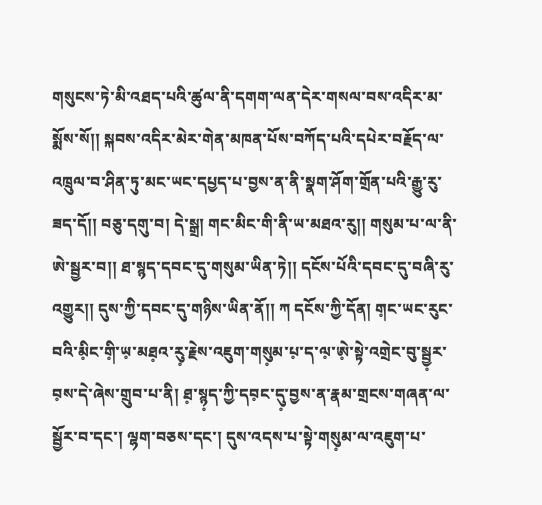གསུངས་ཏེ་མི་འཐད་པའི་ཚུལ་ནི་དགག་ལན་དེར་གསལ་བས་འདིར་མ་སྨོས་སོ།། སྐབས་འདིར་མེར་གེན་མཁན་པོས་བཀོད་པའི་དཔེར་བརྗོད་ལ་འཁྲུལ་བ་ཤིན་ཏུ་མང་ཡང་དཔྱད་པ་བྱས་ན་ནི་སྣག་ཤོག་གྲོན་པའི་རྒྱུ་རུ་ཟད་དོ།། བཅུ་དགུ་བ། དེ་སྒྲ། གང་མིང་གི་ནི་ཡ་མཐའ་རུ།། གསུམ་པ་ལ་ནི་ཨེ་སྦྱར་བ།། ཐ་སྙད་དབང་དུ་གསུམ་ཡིན་ཏེ།། དངོས་པོའི་དབང་དུ་བཞི་རུ་འགྱུར།། དུས་ཀྱི་དབང་དུ་གཉིས་ཡིན་ནོ།། ཀ དངོས་ཀྱི་དོན། ག༷ང་ཡང་རུང་བའི་མི༷ང་གི༷་ཡ༷་མཐ༷འ་རུ༷་རྗེས་འཇུག་གསུ༷མ་པ༷་ད་ལ༷་ཨེ༷་སྟེ་འགྲེང་བུ་སྦྱ༷ར་བ༷ས་དེ་ཞེས་གྲུབ་པ་ནི། ཐ༷་སྙ༷ད་ཀྱི་དབ༷ང་དུ༷་བྱས་ན་རྣམ་གྲངས་གཞན་ལ་སྦྱོར་བ་དང་། ལྷག་བཅས་དང་། དུས་འདས་པ་སྟེ་གསུ༷མ་ལ་འཇུག་པ་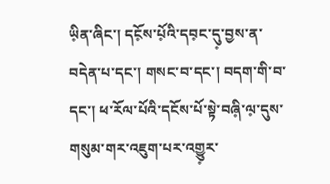ཡི༷ན་ཞིང་། དངོ༷ས་པོ༷འི་དབ༷ང་དུ༷་བྱས་ན་བདེན་པ་དང་། གསང་བ་དང་། བདག་གི་བ་དང་། ཕ་རོལ་པོའི་དངོས་པོ་སྟེ་བཞི༷་ལ༷་དུས་གསུམ་གར་འཇུག་པར་འགྱུ༷ར་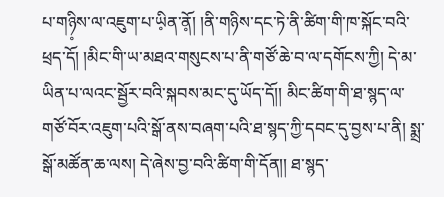པ་གཉི༷ས་ལ་འཇུག་པ་ཡི༷ན་ནོ༷། །ནི་གཉིས་དང་ཏེ་ནི་ཚིག་གི་ཁ་སྐོང་བའི་ཕྲད་དོ། །མིང་གི་ཡ་མཐའ་གསུངས་པ་ནི་གཙོ་ཆེ་བ་ལ་དགོངས་ཀྱི། དེ་མ་ཡིན་པ་ལའང་སྦྱོར་བའི་སྐབས་མང་དུ་ཡོད་དོ།། མིང་ཚིག་གི་ཐ་སྙད་ལ་གཙོ་བོར་འཇུག་པའི་སྒོ་ནས་བཞག་པའི་ཐ་སྙད་ཀྱི་དབང་དུ་བྱས་པ་ནི། སྨྲ་སྒོ་མཚོན་ཆ་ལས། དེ་ཞེས་བྱ་བའི་ཚིག་གི་དོན།། ཐ་སྙད་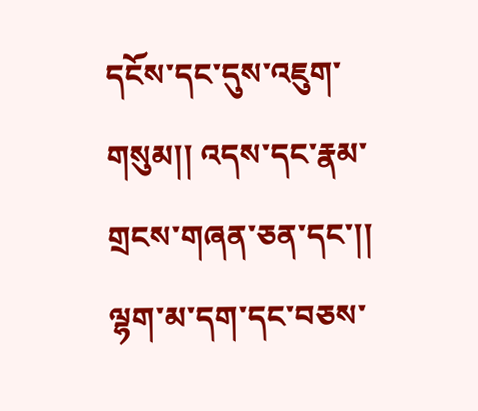དངོས་དང་དུས་འཇུག་གསུམ།། འདས་དང་རྣམ་གྲངས་གཞན་ཅན་དང་།། ལྷག་མ་དག་དང་བཅས་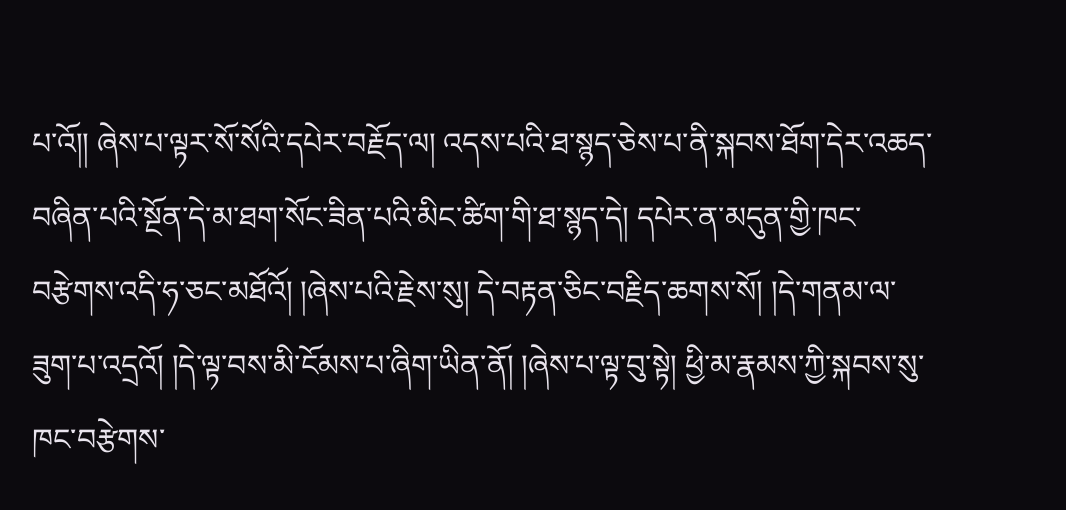པ་འོ།། ཞེས་པ་ལྟར་སོ་སོའི་དཔེར་བརྗོད་ལ། འདས་པའི་ཐ་སྙད་ཅེས་པ་ནི་སྐབས་ཐོག་དེར་འཆད་བཞིན་པའི་སྔོན་དེ་མ་ཐག་སོང་ཟིན་པའི་མིང་ཚིག་གི་ཐ་སྙད་དེ། དཔེར་ན་མདུན་གྱི་ཁང་བརྩེགས་འདི་ཧ་ཅང་མཐོའོ། །ཞེས་པའི་རྗེས་སུ། དེ་བརྟན་ཅིང་བརྗིད་ཆགས་སོ། །དེ་གནམ་ལ་ཟུག་པ་འདྲའོ། །དེ་ལྟ་བས་མི་ངོམས་པ་ཞིག་ཡིན་ནོ། །ཞེས་པ་ལྟ་བུ་སྟེ། ཕྱི་མ་རྣམས་ཀྱི་སྐབས་སུ་ཁང་བརྩེགས་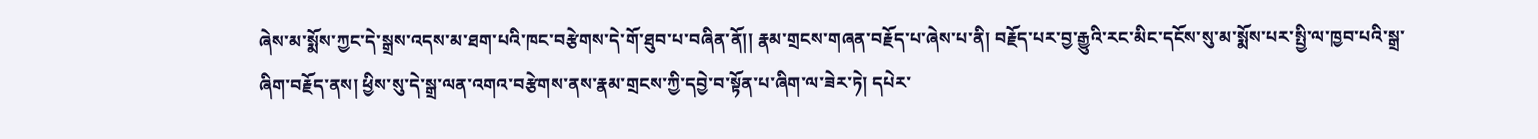ཞེས་མ་སྨོས་ཀྱང་དེ་སྒྲས་འདས་མ་ཐག་པའི་ཁང་བརྩེགས་དེ་གོ་ཐུབ་པ་བཞིན་ནོ།། རྣམ་གྲངས་གཞན་བརྗོད་པ་ཞེས་པ་ནི། བརྗོད་པར་བྱ་རྒྱུའི་རང་མིང་དངོས་སུ་མ་སྨོས་པར་སྤྱི་ལ་ཁྱབ་པའི་སྒྲ་ཞིག་བརྗོད་ནས། ཕྱིས་སུ་དེ་སྒྲ་ལན་འགའ་བརྩེགས་ནས་རྣམ་གྲངས་ཀྱི་དབྱེ་བ་སྟོན་པ་ཞིག་ལ་ཟེར་ཏེ། དཔེར་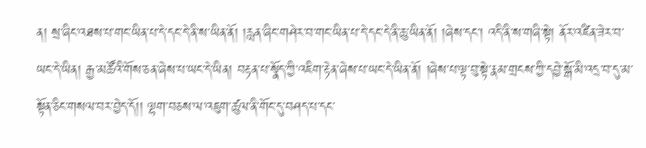ན། སྲ་ཞིང་འཐས་པ་གང་ཡིན་པ་དེ་དང་དེ་ནི་ས་ཡིན་ནོ། །རླན་ཞིང་གཤེར་བ་གང་ཡིན་པ་དེ་དང་དེ་ནི་ཆུ་ཡིན་ནོ། །ཞེས་དང་། འདི་ནི་ས་གཞི་སྟེ། ནོར་འཛིན་ཟེར་བ་ཡང་དེ་ཡིན། རྒྱ་མཚོའི་གོས་ཅན་ཞེས་པ་ཡང་དེ་ཡིན། བརྟན་པ་སྣོད་ཀྱི་འཇིག་རྟེན་ཞེས་པ་ཡང་དེ་ཡིན་ནོ། །ཞེས་པ་ལྟ་བུ་སྟེ་རྣམ་གྲངས་ཀྱི་དབྱེ་སྒོ་མི་འདྲ་བ་དུ་མ་སྟོན་ཅིང་གསལ་བར་བྱེད་དོ།། ལྷག་བཅས་ལ་འཇུག་ཚུལ་ནི་གོང་དུ་བཤད་པ་དང་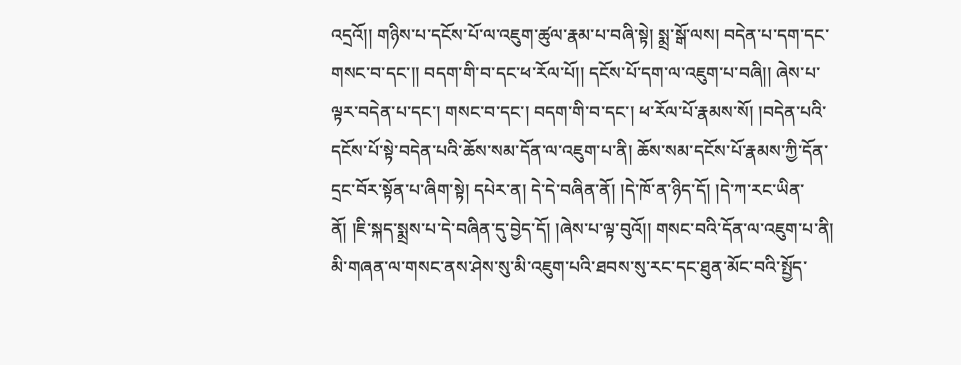འདྲའོ།། གཉིས་པ་དངོས་པོ་ལ་འཇུག་ཚུལ་རྣམ་པ་བཞི་སྟེ། སྨྲ་སྒོ་ལས། བདེན་པ་དག་དང་གསང་བ་དང་།། བདག་གི་བ་དང་ཕ་རོལ་པོ།། དངོས་པོ་དག་ལ་འཇུག་པ་བཞི།། ཞེས་པ་ལྟར་བདེན་པ་དང་། གསང་བ་དང་། བདག་གི་བ་དང་། ཕ་རོལ་པོ་རྣམས་སོ། །བདེན་པའི་དངོས་པོ་སྟེ་བདེན་པའི་ཆོས་སམ་དོན་ལ་འཇུག་པ་ནི། ཆོས་སམ་དངོས་པོ་རྣམས་ཀྱི་དོན་དྲང་བོར་སྟོན་པ་ཞིག་སྟེ། དཔེར་ན། དེ་དེ་བཞིན་ནོ། །དེ་ཁོ་ན་ཉིད་དོ། །དེ་ཀ་རང་ཡིན་ནོ། །ཇི་སྐད་སྨྲས་པ་དེ་བཞིན་དུ་བྱེད་དོ། །ཞེས་པ་ལྟ་བུའོ།། གསང་བའི་དོན་ལ་འཇུག་པ་ནི། མི་གཞན་ལ་གསང་ནས་ཤེས་སུ་མི་འཇུག་པའི་ཐབས་སུ་རང་དང་ཐུན་མོང་བའི་སྤྱོད་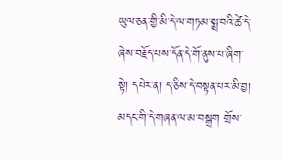ཡུལ་ཅན་གྱི་མི་དེ་ལ་གཏམ་སྨྲ་བའི་ཚེ་དེ་ཞེས་བརྗོད་པས་དོན་དེ་གོ་ནུས་པ་ཞིག་སྟེ། དཔེར་ན། ད་ཅིས་དེ་བསྟན་པར་མི་བྱ། མདང་གི་དེ་གཞན་ལ་མ་བསྒྲག གྲོས་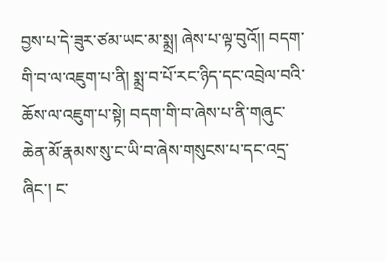བྱས་པ་དེ་ཟུར་ཙམ་ཡང་མ་སྨྲ། ཞེས་པ་ལྟ་བུའོ།། བདག་གི་བ་ལ་འཇུག་པ་ནི། སྨྲ་བ་པོ་རང་ཉིད་དང་འབྲེལ་བའི་ཆོས་ལ་འཇུག་པ་སྟེ། བདག་གི་བ་ཞེས་པ་ནི་གཞུང་ཆེན་མོ་རྣམས་སུ་ང་ཡི་བ་ཞེས་གསུངས་པ་དང་འདྲ་ཞིང་། ང་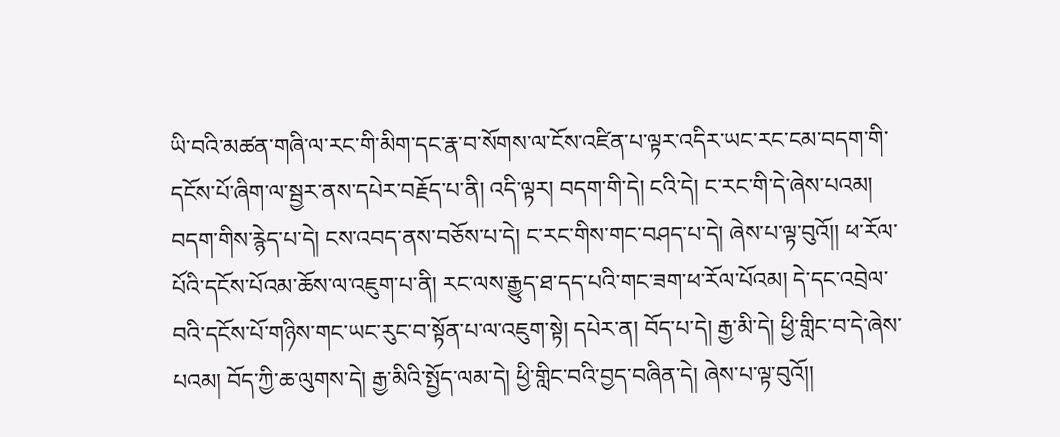ཡི་བའི་མཚན་གཞི་ལ་རང་གི་མིག་དང་རྣ་བ་སོགས་ལ་ངོས་འཛིན་པ་ལྟར་འདིར་ཡང་རང་ངམ་བདག་གི་དངོས་པོ་ཞིག་ལ་སྦྱར་ནས་དཔེར་བརྗོད་པ་ནི། འདི་ལྟར། བདག་གི་དེ། ངའི་དེ། ང་རང་གི་དེ་ཞེས་པའམ། བདག་གིས་རྙེད་པ་དེ། ངས་འབད་ནས་བཅོས་པ་དེ། ང་རང་གིས་གང་བཤད་པ་དེ། ཞེས་པ་ལྟ་བུའོ།། ཕ་རོལ་པོའི་དངོས་པོའམ་ཆོས་ལ་འཇུག་པ་ནི། རང་ལས་རྒྱུད་ཐ་དད་པའི་གང་ཟག་ཕ་རོལ་པོའམ། དེ་དང་འབྲེལ་བའི་དངོས་པོ་གཉིས་གང་ཡང་རུང་བ་སྟོན་པ་ལ་འཇུག་སྟེ། དཔེར་ན། བོད་པ་དེ། རྒྱ་མི་དེ། ཕྱི་གླིང་བ་དེ་ཞེས་པའམ། བོད་ཀྱི་ཆ་ལུགས་དེ། རྒྱ་མིའི་སྤྱོད་ལམ་དེ། ཕྱི་གླིང་བའི་བྱད་བཞིན་དེ། ཞེས་པ་ལྟ་བུའོ།།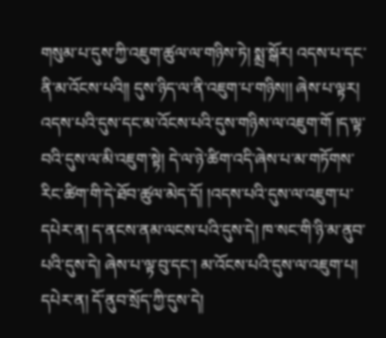གསུམ་པ་དུས་ཀྱི་འཇུག་ཚུལ་ལ་གཉིས་ཏེ། སྨྲ་སྒོར། འདས་པ་དང་ནི་མ་འོངས་པའི།། དུས་ཉིད་ལ་ནི་འཇུག་པ་གཉིས།། ཞེས་པ་ལྟར། འདས་པའི་དུས་དང་མ་འོངས་པའི་དུས་གཉིས་ལ་འཇུག་གོ །ད་ལྟ་བའི་དུས་ལ་མི་འཇུག་སྟེ། དེ་ལ་ཉེ་ཚིག་འདི་ཞེས་པ་མ་གཏོགས་རིང་ཚིག་གི་དེ་ཐོབ་ཚུལ་མེད་དོ། །འདས་པའི་དུས་ལ་འཇུག་པ་དཔེར་ན། ད་ནངས་ནམ་ལངས་པའི་དུས་དེ། ཁ་སང་གི་ཉི་མ་ནུབ་པའི་དུས་དེ། ཞེས་པ་ལྟ་བུ་དང་། མ་འོངས་པའི་དུས་ལ་འཇུག་པ། དཔེར་ན། དོ་ནུབ་སྲོད་ཀྱི་དུས་དེ།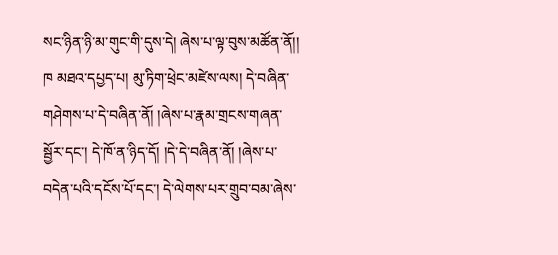སང་ཉིན་ཉི་མ་གུང་གི་དུས་དེ། ཞེས་པ་ལྟ་བུས་མཚོན་ནོ།། ཁ མཐའ་དཔྱད་པ། མུ་ཏིག་ཕྲེང་མཛེས་ལས། དེ་བཞིན་གཤེགས་པ་དེ་བཞིན་ནོ། །ཞེས་པ་རྣམ་གྲངས་གཞན་སྦྱོར་དང་། དེ་ཁོ་ན་ཉིད་དོ། །དེ་དེ་བཞིན་ནོ། །ཞེས་པ་བདེན་པའི་དངོས་པོ་དང་། དེ་ལེགས་པར་གྲུབ་བམ་ཞེས་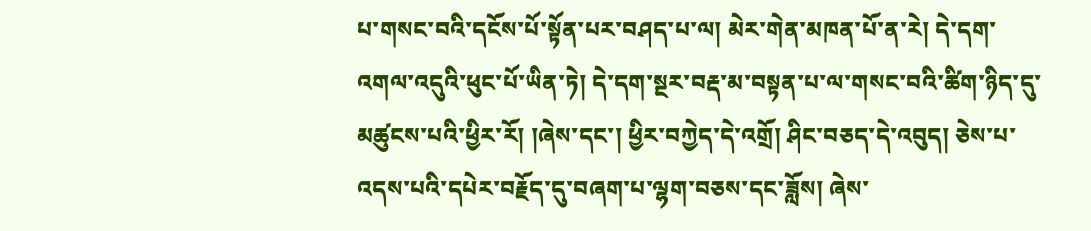པ་གསང་བའི་དངོས་པོ་སྟོན་པར་བཤད་པ་ལ། མེར་གེན་མཁན་པོ་ན་རེ། དེ་དག་འགལ་འདུའི་ཕུང་པོ་ཡིན་ཏེ། དེ་དག་སྔར་བརྡ་མ་བསྟན་པ་ལ་གསང་བའི་ཚིག་ཉིད་དུ་མཚུངས་པའི་ཕྱིར་རོ། །ཞེས་དང་། ཕྱིར་བཀྱེད་དེ་འགྲོ། ཤིང་བཅད་དེ་འབུད། ཅེས་པ་འདས་པའི་དཔེར་བརྗོད་དུ་བཞག་པ་ལྷག་བཅས་དང་ཟློས། ཞེས་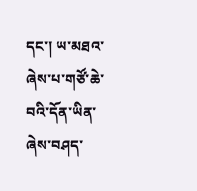དང་། ཡ་མཐའ་ཞེས་པ་གཙོ་ཆེ་བའི་དོན་ཡིན་ཞེས་བཤད་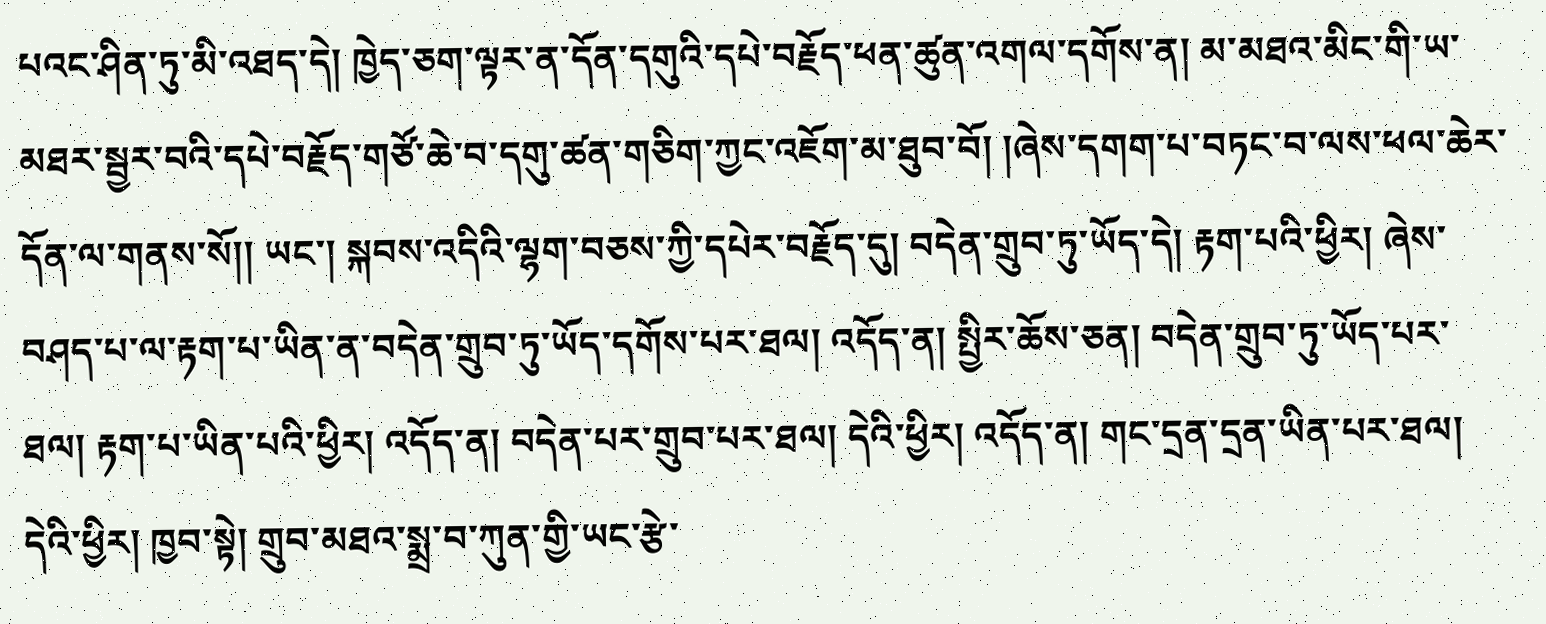པའང་ཤིན་ཏུ་མི་འཐད་དེ། ཁྱེད་ཅག་ལྟར་ན་དོན་དགུའི་དཔེ་བརྗོད་ཕན་ཚུན་འགལ་དགོས་ན། མ་མཐའ་མིང་གི་ཡ་མཐར་སྦྱར་བའི་དཔེ་བརྗོད་གཙོ་ཆེ་བ་དགུ་ཚན་གཅིག་ཀྱང་འཇོག་མ་ཐུབ་བོ། །ཞེས་དགག་པ་བཏང་བ་ལས་ཕལ་ཆེར་དོན་ལ་གནས་སོ།། ཡང་། སྐབས་འདིའི་ལྷག་བཅས་ཀྱི་དཔེར་བརྗོད་དུ། བདེན་གྲུབ་ཏུ་ཡོད་དེ། རྟག་པའི་ཕྱིར། ཞེས་བཤད་པ་ལ་རྟག་པ་ཡིན་ན་བདེན་གྲུབ་ཏུ་ཡོད་དགོས་པར་ཐལ། འདོད་ན། སྤྱིར་ཆོས་ཅན། བདེན་གྲུབ་ཏུ་ཡོད་པར་ཐལ། རྟག་པ་ཡིན་པའི་ཕྱིར། འདོད་ན། བདེན་པར་གྲུབ་པར་ཐལ། དེའི་ཕྱིར། འདོད་ན། གང་དྲན་དྲན་ཡིན་པར་ཐལ། དེའི་ཕྱིར། ཁྱབ་སྟེ། གྲུབ་མཐའ་སྨྲ་བ་ཀུན་གྱི་ཡང་རྩེ་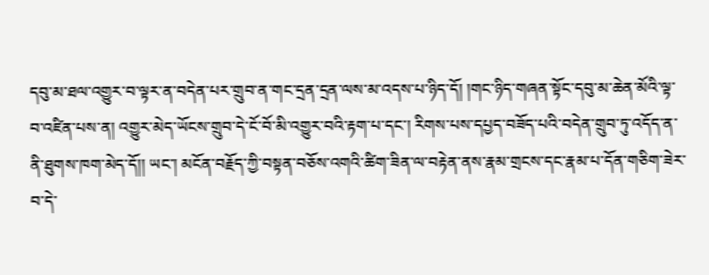དབུ་མ་ཐལ་འགྱུར་བ་ལྟར་ན་བདེན་པར་གྲུབ་ན་གང་དྲན་དྲན་ལས་མ་འདས་པ་ཉིད་དོ། །གང་ཉིད་གཞན་སྟོང་དབུ་མ་ཆེན་མོའི་ལྟ་བ་འཛིན་པས་ན། འགྱུར་མེད་ཡོངས་གྲུབ་དེ་ངོ་བོ་མི་འགྱུར་བའི་རྟག་པ་དང་། རིགས་པས་དཔྱད་བཟོད་པའི་བདེན་གྲུབ་ཏུ་འདོད་ན་ནི་ཐུགས་ཁག་མེད་དོ།། ཡང་། མངོན་བརྗོད་ཀྱི་བསྟན་བཅོས་འགའི་ཚིག་ཟིན་ལ་བརྟེན་ནས་རྣམ་གྲངས་དང་རྣམ་པ་དོན་གཅིག་ཟེར་བ་དེ་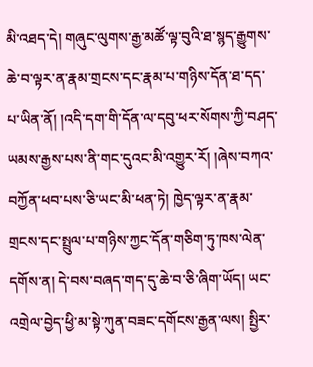མི་འཐད་དེ། གཞུང་ལུགས་རྒྱ་མཚོ་ལྟ་བུའི་ཐ་སྙད་རྒྱུགས་ཆེ་བ་ལྟར་ན་རྣམ་གྲངས་དང་རྣམ་པ་གཉིས་དོན་ཐ་དད་པ་ཡིན་ནོ། །འདི་དག་གི་དོན་ལ་དབུ་ཕར་སོགས་ཀྱི་བཤད་ཡམས་རྒྱས་པས་ནི་གང་དུའང་མི་འགྱུར་རོ། །ཞེས་བཀའ་བཀྱོན་ཕབ་པས་ཅི་ཡང་མི་ཕན་ཏེ། ཁྱེད་ལྟར་ན་རྣམ་གྲངས་དང་སྤྲུལ་པ་གཉིས་ཀྱང་དོན་གཅིག་ཏུ་ཁས་ལེན་དགོས་ན། དེ་བས་བཞད་གད་དུ་ཆེ་བ་ཅི་ཞིག་ཡོད། ཡང་འགྲེལ་བྱེད་ཕྱི་མ་སྟེ་ཀུན་བཟང་དགོངས་རྒྱན་ལས། སྤྱིར་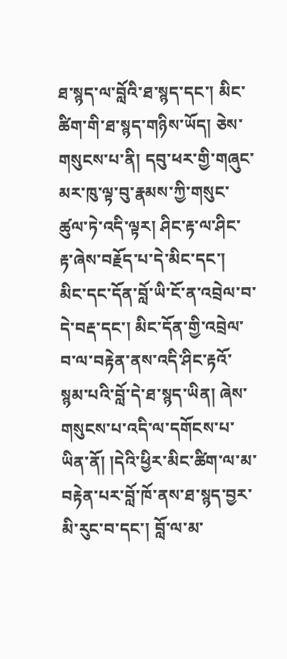ཐ་སྙད་ལ་བློའི་ཐ་སྙད་དང་། མིང་ཚིག་གི་ཐ་སྙད་གཉིས་ཡོད། ཅེས་གསུངས་པ་ནི། དབུ་ཕར་གྱི་གཞུང་མར་ཁུ་ལྟ་བུ་རྣམས་ཀྱི་གསུང་ཚུལ་ཏེ་འདི་ལྟར། ཤིང་རྟ་ལ་ཤིང་རྟ་ཞེས་བརྗོད་པ་དེ་མིང་དང་། མིང་དང་དོན་བློ་ཡི་ངོ་ན་འབྲེལ་བ་དེ་བརྡ་དང་། མིང་དོན་གྱི་འབྲེལ་བ་ལ་བརྟེན་ནས་འདི་ཤིང་རྟའོ་སྙམ་པའི་བློ་དེ་ཐ་སྙད་ཡིན། ཞེས་གསུངས་པ་འདི་ལ་དགོངས་པ་ཡིན་ནོ། །དེའི་ཕྱིར་མིང་ཚིག་ལ་མ་བརྟེན་པར་བློ་ཁོ་ནས་ཐ་སྙད་བྱར་མི་རུང་བ་དང་། བློ་ལ་མ་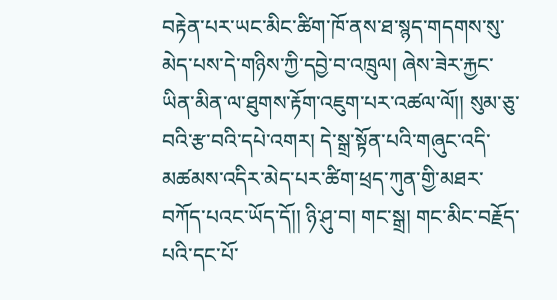བརྟེན་པར་ཡང་མིང་ཚིག་ཁོ་ནས་ཐ་སྙད་གདགས་སུ་མེད་པས་དེ་གཉིས་ཀྱི་དབྱེ་བ་འཁྲུལ། ཞེས་ཟེར་རྐྱང་ཡིན་མིན་ལ་ཐུགས་རྟོག་འཇུག་པར་འཚལ་ལོ།། སུམ་ཅུ་བའི་རྩ་བའི་དཔེ་འགར། དེ་སྒྲ་སྟོན་པའི་གཞུང་འདི་མཚམས་འདིར་མེད་པར་ཚིག་ཕྲད་ཀུན་གྱི་མཐར་བཀོད་པའང་ཡོད་དོ།། ཉི་ཤུ་བ། གང་སྒྲ། གང་མིང་བརྗོད་པའི་དང་པོ་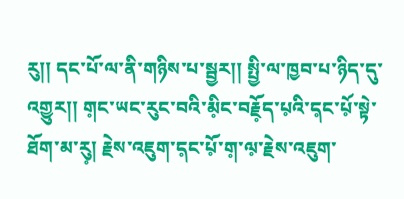རུ།། དང་པོ་ལ་ནི་གཉིས་པ་སྦྱར།། སྤྱི་ལ་ཁྱབ་པ་ཉིད་དུ་འགྱུར།། ག༷ང་ཡང་རུང་བའི་མི༷ང་བརྗོ༷ད་པ༷འི་ད༷ང་པོ༷་སྟེ་ཐོག་མ་རུ༷། རྗེས་འཇུག་ད༷ང་པོ༷་ག༷་ལ༷་རྗེས་འཇུག་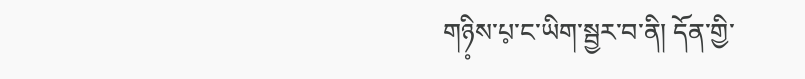གཉི༷ས་པ༷་ང་ཡིག་སྦྱར་བ་ནི། དོན་གྱི་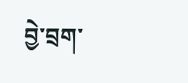བྱེ་བྲག་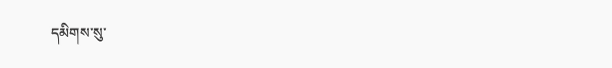དམིགས་སུ་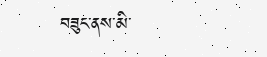བཟུང་ནས་མི་